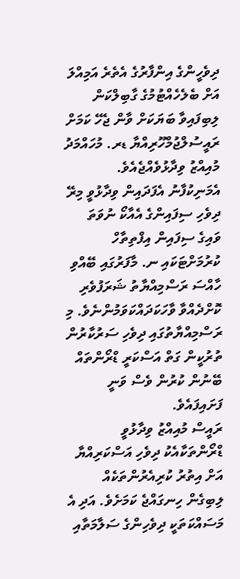ދިވެހީންގެ އިންފާރުގެ އެތެރެ އަމިއްލަ އަށް ބެލެހެއްޓުމުގެ ގާބިލްކަން ލިބިފައިވާ ބަޔަކަށް ވާން ޖެހޭ ކަމަށް ރައީސުލްޖުމްހޫރިއްޔާ ޑރ. މުހައްމަދު މުއިއްޒު ވިދާޅުވެއްޖެއެވެ.
އެމަނިކުފާނު އެފަދައިން ވިދާޅުވީ މިރޭ ދިވެހި ސިފައިންގެ އެއާކޯ ނުވަތަ ވައިގެ ސިފައިން އިފްތިތާހް ކުރުމަށްޓަކައި ނ. މާފަރުގައި ބޭއްވި ހާއްސަ ރަސްމިއްޔާތު ޝަރަފުވެރި ކޮށްދެއްވާ ވާހަކަދައްކަވަމުންނެވެ. މި ރަސްމިއްޔާތުގައި ދިވެހި ސަރުކާރުން ތުރުކީން ގަތް އަސްކަރީ ޑްރޯންތައް ބޭނުން ކުރުން ވެސް ވަނީ ފަށައިފައެވެ.
ރައީސް މުއިއްޒު ވިދާޅުވީ ޑްރޯންތަކާއެކު ދިވެހި އަސްކަރިއްޔާ އަށް އިތުރު ކުރިއެރުންތަކެއް ލިބިގެން ހިނގައްޖެ ކަމަށެވެ. އަދި އެ މަސައްކަތަކީ ދިވެހިންގެ ސަލާމަތާއި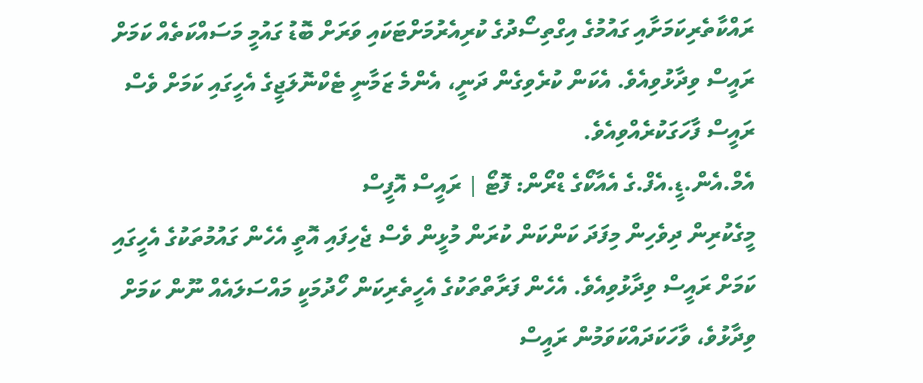ރައްކާތެރިކަމަށާއި ގައުމުގެ އިގްތިސޯދުގެ ކުރިއެރުމަށްޓަކައި ވަރަށް ބޮޑު ގައުމީ މަސައްކަތެއް ކަމަށް ރައީސް ވިދާޅުވިއެވެ. އެކަން ކުރެވިގެން ދަނީ، އެންމެ ޒަމާނީ ޓެކްނޮލަޖީގެ އެހީގައި ކަމަށް ވެސް ރައީސް ފާހަގަކުރެއްވިއެވެ.
އެމް.އެން.ޑީ.އެފް.ގެ އެއާކޯގެ ޑްރޯން: ފޮޓޯ | ރައީސް އޮފީސް
މީގެކުރިން ދިވެހިން މިފަދަ ކަންކަން ކުރަން މުޅީން ވެސް ޖެހިފައި އޮތީ އެހެން ގައުމުތަކުގެ އެހީގައި ކަމަށް ރައީސް ވިދާޅުވިއެވެ. އެހެން ފަރާތްތަކުގެ އެހީތެރިކަން ހޯދުމަކީ މައްސަލައެއް ނޫން ކަމަށް ވިދާޅުވެ، ވާހަކަދައްކަވަމުން ރައީސް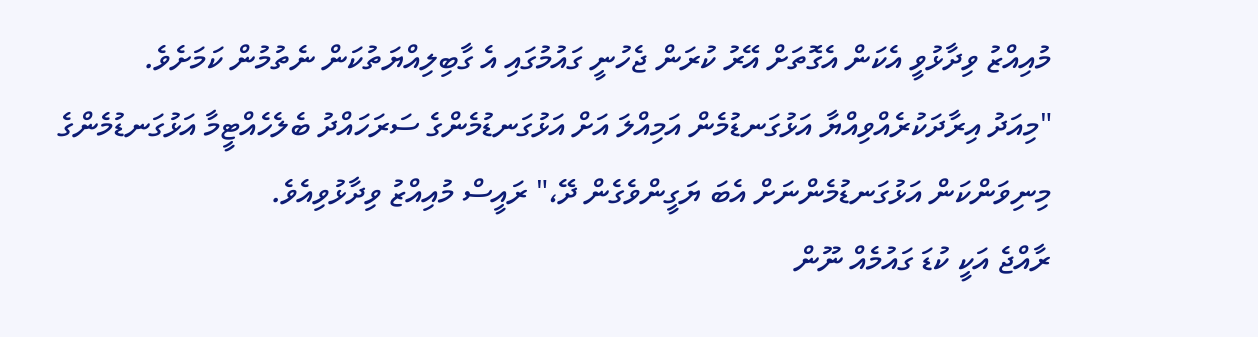މުއިއްޒު ވިދާޅުވީ އެކަން އެގޮތަށް އޭރު ކުރަން ޖެހުނީ ގައުމުގައި އެ ގާބިލިއްޔަތުކަން ނެތުމުން ކަމަށެވެ.
"މިއަދު އިރާދަކުރެއްވިއްޔާ އަޅުގަނޑުމެން އަމިއްލަ އަށް އަޅުގަނޑުމެންގެ ސަރަހައްދު ބެލެހެއްޓީމާ އަޅުގަނޑުމެންގެ މިނިވަންކަން އަޅުގަނޑުމެންނަށް އެބަ ޔަގީންވެގެން ދޭ،" ރައީސް މުއިއްޒު ވިދާޅުވިއެވެ.
ރާއްޖެ އަކީ ކުޑަ ގައުމެއް ނޫން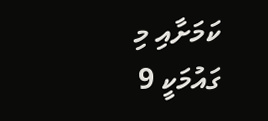ކަމަށާއި މި ގައުމަކީ 9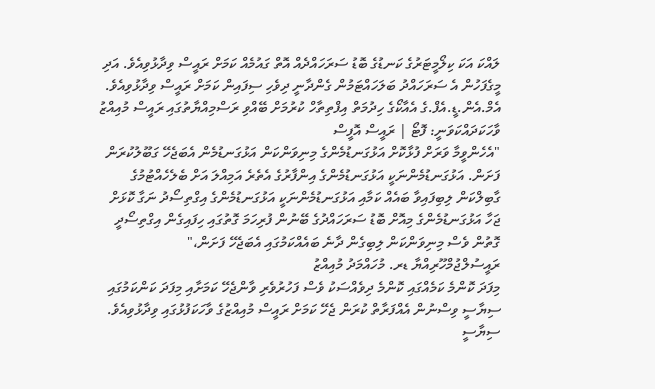ލައްކަ އަކަ ކިލޯމީޓަރުގެ ކަނޑުގެ ބޮޑު ސަރަހައްދެއް އޮތް ގައުމެއް ކަމަށް ރައީސް ވިދާޅުވިއެވެ. އަދި މީގެފަހުން އެ ސަރަހައްދު ބަލަހައްޓަމުން ގެންދާނީ ދިވެހި ސިފައިން ކަމަށް ރައީސް ވިދާޅުވިއެވެ.
އެމް.އެން.ޑީ.އެފް.ގެ އެއާކޯގެ ހިދުމަތް އިފްތިތާހް ކުރުމަށް ބޭއްވި ރަސްމިއްޔާތުގައި ރައީސް މުއިއްޒު ވާހަކަދައްކަވަނީ: ފޮޓޯ | ރައީސް އޮފީސް
"އެހެންވީމާ ވަރަށް ފުޅާކޮށް އަޅުގަނޑުމެންގެ މިނިވަންކަން އަޅުގަނޑުމެން އެބަޖެހޭ ގަބޫލުކުރަން ފަށަން. އަޅުގަނޑުމެންނަކީ އަޅުގަނޑުމެންގެ އިންފާރުގެ އެތެރެ އަމިއްލަ އަށް ބެލެހެއްޓުމުގެ ގާބިލްކަން ލިބިފައިވާ ބައެއް ކަމާއި އަޅުގަނޑުމެންނަކީ އަޅުގަނޑުމެންގެ އިގްތިސޯދު ނަގާ ކޮޅަށް ޖަހާ އަޅުގަނޑުމެންގެ މިއޮށް ބޮޑު ސަރަހައްދުގެ ބޭނުން ފުރިހަމަ ގޮތުގައި ހިފައިގެން އިގްތިސޯދީ ގޮތުން ވެސް މިނިވަންކަން ލިބިގެން ދާނެ ބައެއްކަމުގައި އެބަޖެހޭ ފަށަން،"
ރައީސުލްޖުމްހޫރިއްޔާ ޑރ. މުހައްމަދު މުއިއްޒު
މިފަދަ ކޮންމެ ކަމެއްގައި ކޮންމެ ދިވެއްސަކު ވެސް ފަހުރުވެރި ވާންޖެހޭ ކަމަށާއި މިފަދަ ކަންކަމުގައި ސިޔާސީ ވިސްނުން އެއްފަރާތް ކުރަން ޖެހޭ ކަމަށް ރައީސް މުއިއްޒުގެ ވާހަކަފުޅުގައި ވިދާޅުވިއެވެ. ސިޔާސީ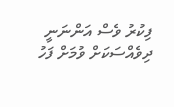ފިކުރު ވެސް އަންނަނީ ދިވެއްސަކަށް ވުމަށް ފަހު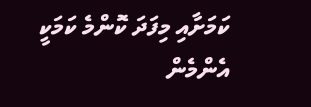ކަމަށާއި މިފަދަ ކޮންމެ ކަމަކީ އެންމެން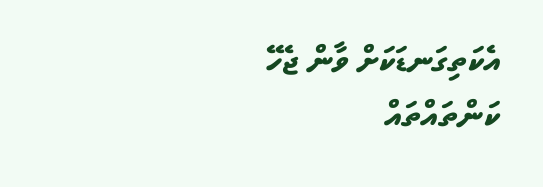އެކަތިގަނޑަކަށް ވާން ޖެހޭ ކަންތައްތައް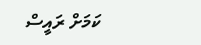ކަމަށް ރައީސް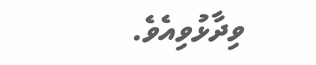ވިދާޅުވިއެވެ.